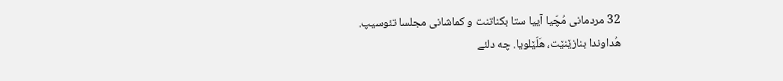32 مردمانی مُچّیا آییا ستا بکناتنت و کماشانی مجلسا تئوسیپ.
هُداوندا بنازێنێت، هَلّێلویا. چه دلئے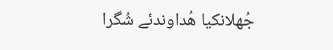جُهلانکیا هُداوندئے شُگرا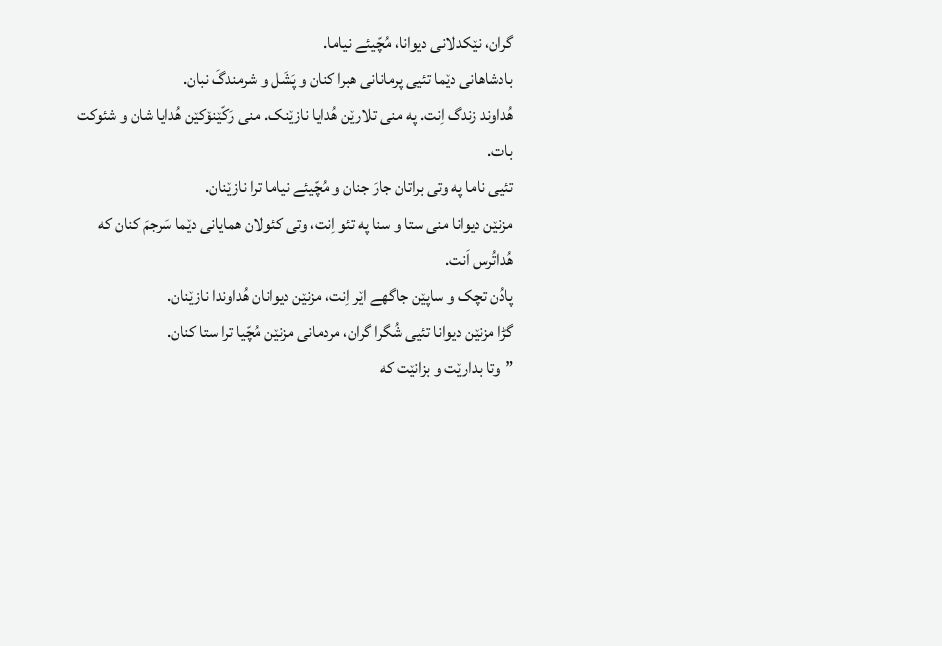گران، نێکدلانی دیوانا، مُچّیئے نیاما.
بادشاهانی دێما تئیی پرمانانی هبرا کنان و پَشَل و شرمندگَ نبان.
هُداوند زندگ اِنت. په منی تلارێن هُدایا نازێنک. منی رَکّێنۆکێن هُدایا شان و شئوکت بات.
تئیی ناما په وتی براتان جارَ جنان و مُچّیئے نیاما ترا نازێنان.
مزنێن دیوانا منی ستا و سنا په تئو اِنت، وتی کئولان همایانی دێما سَرجمَ کنان که هُداتُرس اَنت.
پادُن تچک و ساپێن جاگهے اێر اِنت، مزنێن دیوانان هُداوندا نازێنان.
گڑا مزنێن دیوانا تئیی شُگرا گران، مردمانی مزنێن مُچّیا ترا ستا کنان.
”وتا بدارێت و بزانێت که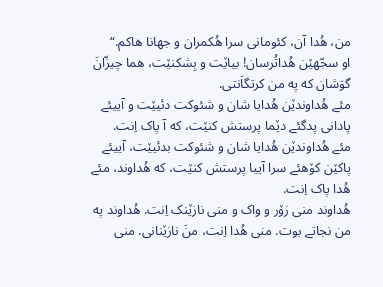من، هُدا آن، کئومانی سرا هُکمران و جهانا هاکم.“
او سجّهێن هُداتُرسان! بیاێت و بِشکنێت، هما چیزّانَ گوَشان که په من کرتگاَنتی.
مئے هُداوندێن هُدایا شان و شئوکت دئیێت و آییئے پادانی پدگئے دێما پرستش کنێت، که آ پاک اِنت.
مئے هُداوندێن هُدایا شان و شئوکت بدئیێت، آییئے پاکێن کۆهئے سرا آییا پرستش کنێت، که هُداوند، مئے هُدا پاک اِنت.
هُداوند منی زۆر و واک و منی نازێنک اِنت. هُداوند په من نجاتے بوت. منی هُدا اِنت، منَ نازێنانی. منی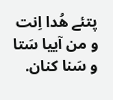پتئے هُدا اِنت و من آییا سَتا و سَنا کنان.